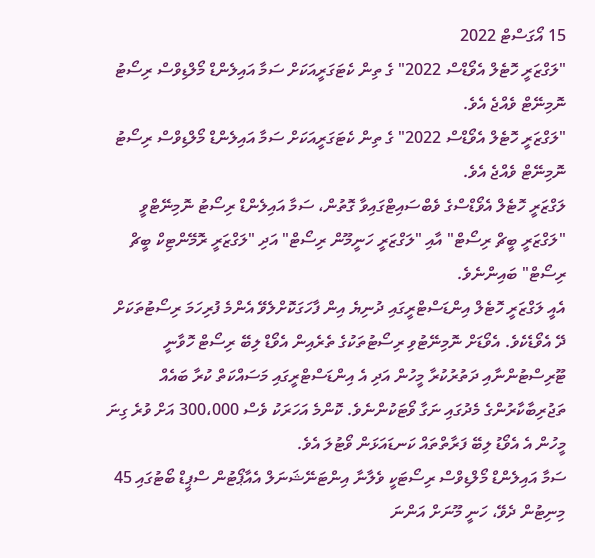15 އޯގަސްޓް 2022
"ލަގްޒަރީ ހޮޓެލް އެވޯޑްސް 2022" ގެ ތިން ކެޓަގަރީއަކަށް ސަމާ އައިލެންޑް މޯލްޑިވްސް ރިސޯޓު ނޮމިނޭޓް ވެއްޖެ އެވެ.
"ލަގްޒަރީ ހޮޓެލް އެވޯޑްސް 2022" ގެ ތިން ކެޓަގަރީއަކަށް ސަމާ އައިލެންޑް މޯލްޑިވްސް ރިސޯޓު ނޮމިނޭޓް ވެއްޖެ އެވެ.
ލަގްޒަރީ ހޮޓެލް އެވޯޑްސްގެ ވެބްސައިޓްގައިވާ ގޮތުން، ސަމާ އައިލެންޑް ރިސޯޓު ނޮމިނޭޓްވީ "ލަގްޒަރީ ބީޗް ރިސޯޓް" އާއި "ލަގްޒަރީ ހަނީމޫން ރިސޯޓް" އަދި "ލަގްޒަރީ ރޮމޭންޓިކް ބީޗް ރިސޯޓް" ބައިންނެވެ.
އެއީ ލަގްޒަރީ ހޮޓެލް އިންޑަސްޓްރީގައި ދުނިޔެ އިން ފާހަގަކޮށްލެވޭ އެންމެ ފުރިހަމަ ރިސޯޓުތަކަށް ދޭ އެވޯޑެކެވެ. އެވޯޑަށް ނޮމިނޭޓުވި ރިސޯޓުތަކުގެ ތެރެއިން އެވޯޑް ލިބޭ ރިސޯޓް ހޮވާނީ ޓޫރިސްޓުންނާއި ދަތުރުކުރާ މީހުން އަދި އެ އިންޑަސްޓްރީގައި މަސައްކަތް ކުރާ ބައެއް ތަޖުރިބާކާރުންގެ މެދުގައި ނަގާ ވޯޓަކުންނެވެ. ކޮންމެ އަހަރަކު ވެސް 300،000 އަށް ވުރެ ގިނަ މީހުން އެ އެވޯޑު ލިބޭ ފަރާތްތައް ކަނޑައަޅަން ވޯޓުލަ އެވެ.
ސަމާ އައިލެންޑް މޯލްޑިވްސް ރިސޯޓަކީ ވެލާނާ އިންޓަނޭޝަނަލް އެއާޕޯޓުން ސްޕީޑް ބޯޓުގައި 45 މިނިޓުން ދެވޭ، ހަނީ މޫނަށް އަންނަ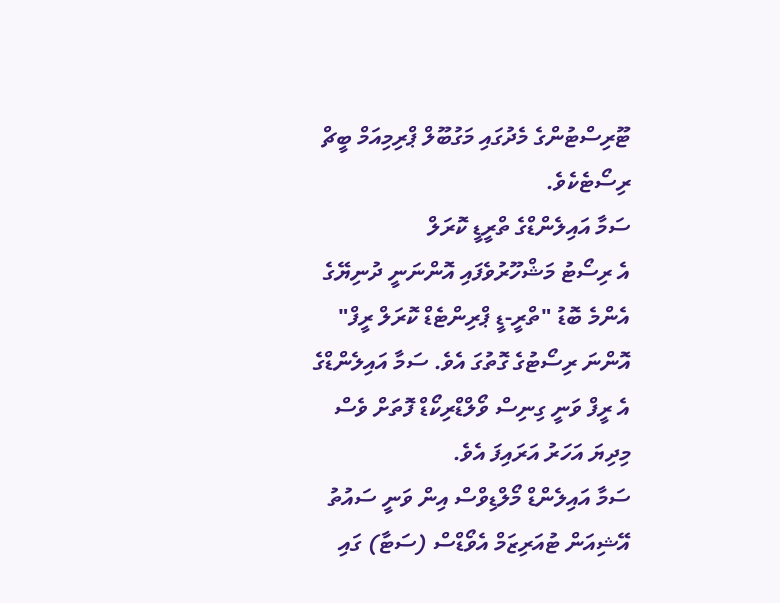ޓޫރިސްޓުންގެ މެދުގައި މަގުބޫލް ޕްރިމިއަމް ބީޗް ރިސޯޓެކެވެ.
ސަމާ އައިލެންޑްގެ ތްރީޑީ ކޮރަލް
އެ ރިސޯޓު މަޝްހޫރުވެފައި އޮންނަނީ ދުނިޔޭގެ އެންމެ ބޮޑު "ތްރީ-ޑީ ޕްރިންޓެޑް ކޮރަލް ރީފް" އޮންނަ ރިސޯޓުގެ ގޮތުގަ އެވެ. ސަމާ އައިލެންޑްގެ އެ ރީފް ވަނީ ގިނިސް ވޯލްޑްރިކޯޑް ފޮތަށް ވެސް މިދިޔަ އަހަރު އަރައިފަ އެވެ.
ސަމާ އައިލެންޑް މޯލްޑިވްސް އިން ވަނީ ސައުތު އޭޝިއަން ޓުއަރިޒަމް އެވޯޑްސް (ސަޓާ) ގައި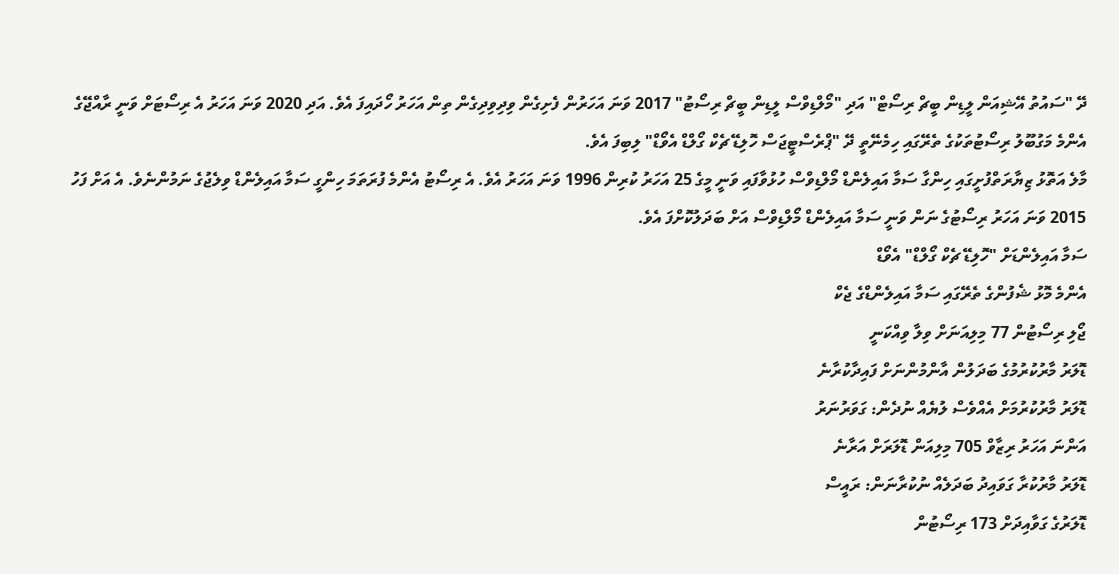ދޭ "ސައުތު އޭޝިއަން ލީޑިން ބީޗް ރިސޯޓް" އަދި "މޯލްޑިވްސް ލީޑިން ބީޗް ރިސޯޓު" 2017 ވަނަ އަހަރުން ފެށިގެން ވިދިވިދިގެން ތިން އަހަރު ހޯދައިފަ އެވެ. އަދި 2020 ވަނަ އަހަރު އެ ރިސޯޓަށް ވަނީ ރާއްޖޭގެ އެންމެ މަގުބޫލު ރިސޯޓުތަކުގެ ތެރޭގައި ހިމެނޭތީ ދޭ "ޕްރެސްޓީޖަސް ހޮލިޑޭ ޗެކް ގޯލްޑް އެވޯޑް" ލިބިފަ އެވެ.
މާލެ އަތޮޅު ޒިޔާރަތްފުށީގައި ހިންގާ ސަމާ އައިލެންޑް މޯލްޑިވްސް ހުޅުވާފައި ވަނީ މީގެ 25 އަހަރު ކުރިން 1996 ވަނަ އަހަރު އެވެ. އެ ރިސޯޓު އެންމެ ފުރަތަމަ ހިންގީ ސަމާ އައިލެންޑް ވިލެޖުގެ ނަމުންނެވެ. އެ އަށް ފަހު 2015 ވަނަ އަހަރު ރިސޯޓުގެ ނަން ވަނީ ސަމާ އައިލެންޑް މޯލްޑިވްސް އަށް ބަދަލުކޮށްފަ އެވެ.
ސަމާ އައިލެންޑަށް "ހޮލިޑޭ ޗެކް ގޯލްޑް" އެވޯޑް
އެންމެ މޮޅު ޝެފުންގެ ތެރޭގައި ސަމާ އައިލެންޑްގެ ޖެކް
ޖޯލި ރިސޯޓުން 77 މިލިއަނަށް ވިލާ ވިއްކަނީ
ޑޮލަރު މާރުކުރުމުގެ ބަދަލުން އާންމުންނަށް ފައިދާކުރާނެ
ޑޮލަރު މާރުކުރުމަށް އެއްވެސް ލުޔެއް ނުދެން: ގަވަރުނަރު
އަންނަ އަހަރު ރިޒާވް 705 މިލިއަން ޑޮލަރަށް އަރާނެ
ޑޮލަރު މާރުކުރާ ގަވައިދު ބަދަލެއް ނުކުރާނަން: ރައީސް
ޑޮލަރުގެ ގަވާއިދަށް 173 ރިސޯޓުން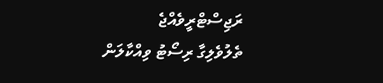ރަޖިސްޓްރީވެއްޖެ
ތެލުވެލިގާ ރިސޯޓު ވިއްކާލަން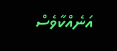އަނެއްކާވެސް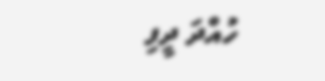ހުއްދަ ދީފި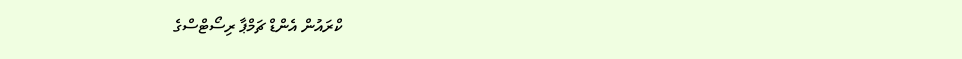ކްރައުން އެންޑް ޗަމްޕާ ރިސޯޓްސްގެ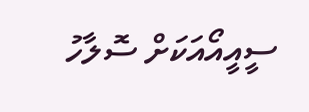ސީއީއޯއަކަށް ސޮލާހު